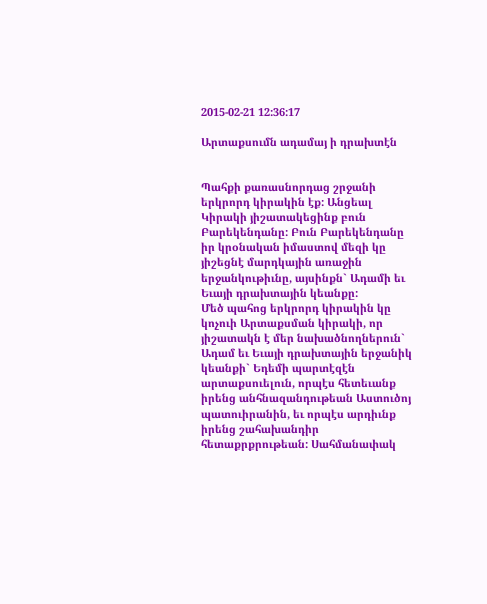2015-02-21 12:36:17

Արտաքսումն ադամայ ի դրախտէն


Պահքի քառասնորդաց շրջանի երկրորդ կիրակին էք: Անցեալ Կիրակի յիշատակեցինք բուն Բարեկենդանը: Բուն Բարեկենդանը իր կրօնական իմաստով մեզի կը յիշեցնէ մարդկային առաջին երջանկութիւնը, այսինքն` Ադամի եւ Եւայի դրախտային կեանքը:
Մեծ պահոց երկրորդ կիրակին կը կոչուի Արտաքսման կիրակի, որ յիշատակն է մեր նախածնողներուն` Ադամ եւ Եւայի դրախտային երջանիկ կեանքի` Եդեմի պարտէզէն արտաքսուելուն, որպէս հետեւանք իրենց անհնազանդութեան Աստուծոյ պատուիրանին, եւ որպէս արդիւնք իրենց շահախանդիր հետաքրքրութեան: Սահմանափակ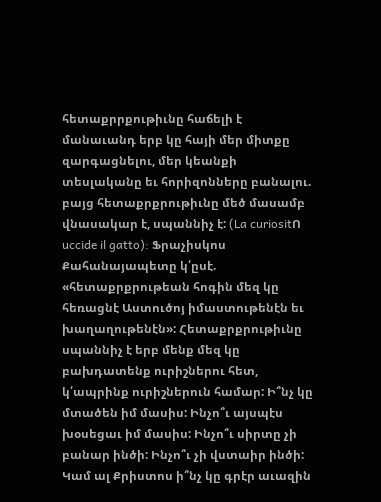հետաքրրքութիւնը հաճելի է մանաւանդ երբ կը հայի մեր միտքը զարգացնելու, մեր կեանքի տեսլականը եւ հորիզոնները բանալու. բայց հետաքրքրութիւնը մեծ մասամբ վնասակար է, սպաննիչ է: (La curiositՈ uccide il gatto): Ֆրաչիսկոս Քահանայապետը կ՛ըսէ. «հետաքրքրութեան հոգին մեզ կը հեռացնէ Աստուծոյ իմաստութենէն եւ խաղաղութենէն»: Հետաքրքրութիւնը սպաննիչ է երբ մենք մեզ կը բախդատենք ուրիշներու հետ, կ՛ապրինք ուրիշներուն համար: Ի՞նչ կը մտածեն իմ մասիս: Ինչո՞ւ այսպէս խօսեցաւ իմ մասիս: Ինչո՞ւ սիրտը չի բանար ինծի: Ինչո՞ւ չի վստաիր ինծի: Կամ ալ Քրիստոս ի՞նչ կը գրէր աւազին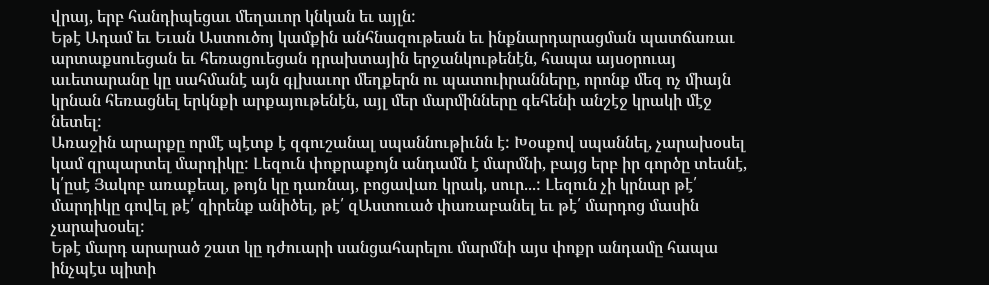վրայ, երբ հանդիպեցաւ մեղաւոր կնկան եւ այլն:
Եթէ Ադամ եւ Եւան Աստուծոյ կամքին անհնազութեան եւ ինքնարդարացման պատճառաւ արտաքսուեցան եւ հեռացուեցան դրախտային երջանկութենէն, հապա այսօրուայ աւետարանը կը սահմանէ այն գլխաւոր մեղքերն ու պատուիրանները, որոնք մեզ ոչ միայն կրնան հեռացնել երկնքի արքայութենէն, այլ մեր մարմինները գեհենի անշէջ կրակի մէջ նետել:
Առաջին արարքը որմէ պէտք է զգուշանալ սպաննութիւնն է: Խօսքով սպաննել, չարախօսել կամ զրպարտել մարդիկը: Լեզուն փոքրաքոյն անդամն է մարմնի, բայց երբ իր գործը տեսնէ, կ՛ըսէ Յակոբ առաքեալ, թոյն կը դառնայ, բոցավառ կրակ, սուր...: Լեզուն չի կրնար թէ՛ մարդիկը գովել թէ՛ զիրենք անիծել, թէ՛ զԱստուած փառաբանել եւ թէ՛ մարդոց մասին չարախօսել:
Եթէ մարդ արարած շատ կը դժուարի սանցահարելու մարմնի այս փոքր անդամը հապա ինչպէս պիտի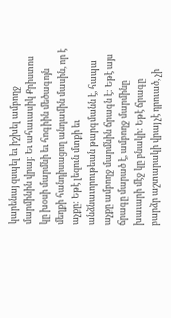կարենայ զսպել եւ իշխել ամբողջ մարմինին վրայ: Եւ ահաւասիկ Քրիստոս կը խօսի մարմնի եւ հոգիին մեծագոյն մեղքի հանդիսացող անդամին մասին, որ է աչքը: Եթէ լեզուն մտքի եւ անձնաւորութեան թարգմանն է, հապա աչքը ամբողջ մարմնին ճրագն է: Եթէ այս ճրագը մարած է, ամբողջ մարմինը խաւարի մէջ կը բնակի: Եթէ ճրագը բարձր աշտարակի վրայ չէ դրուած, չի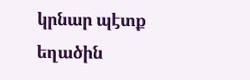կրնար պէտք եղածին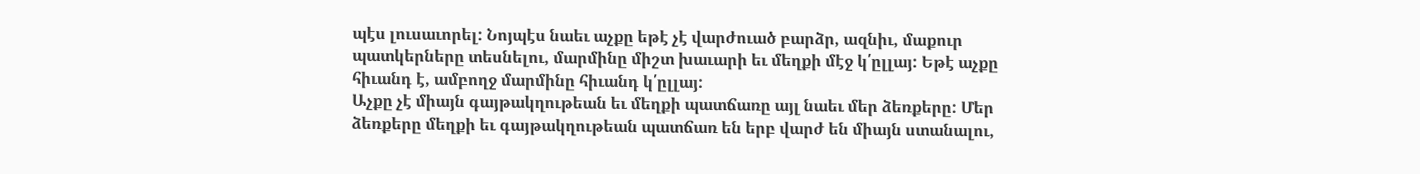պէս լուսաւորել: Նոյպէս նաեւ աչքը եթէ չէ վարժուած բարձր, ազնիւ, մաքուր պատկերները տեսնելու, մարմինը միշտ խաւարի եւ մեղքի մէջ կ՛ըլլայ: Եթէ աչքը հիւանդ է, ամբողջ մարմինը հիւանդ կ՛ըլլայ:
Աչքը չէ միայն գայթակղութեան եւ մեղքի պատճառը այլ նաեւ մեր ձեռքերը: Մեր ձեռքերը մեղքի եւ գայթակղութեան պատճառ են երբ վարժ են միայն ստանալու,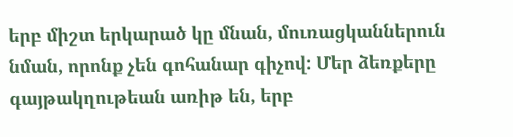երբ միշտ երկարած կը մնան, մուռացկաններուն նման, որոնք չեն գոհանար գիչով: Մեր ձեռքերը գայթակղութեան առիթ են, երբ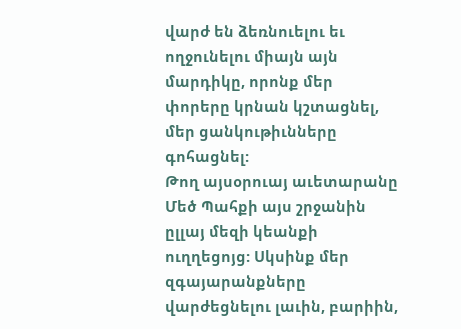վարժ են ձեռնուելու եւ ողջունելու միայն այն մարդիկը, որոնք մեր փորերը կրնան կշտացնել, մեր ցանկութիւնները գոհացնել:
Թող այսօրուայ աւետարանը Մեծ Պահքի այս շրջանին ըլլայ մեզի կեանքի ուղղեցոյց: Սկսինք մեր զգայարանքները վարժեցնելու լաւին, բարիին,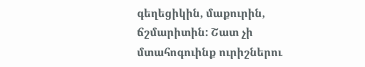գեղեցիկին, մաքուրին, ճշմարիտին: Շատ չի մտահոգուինք ուրիշներու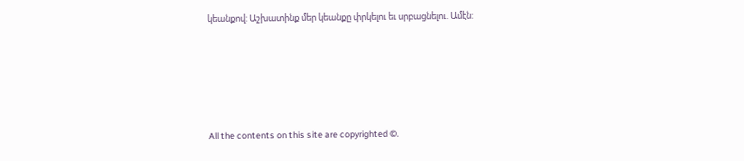կեանքով: Աշխատինք մեր կեանքը փրկելու եւ սրբացնելու. Ամէն:







All the contents on this site are copyrighted ©.